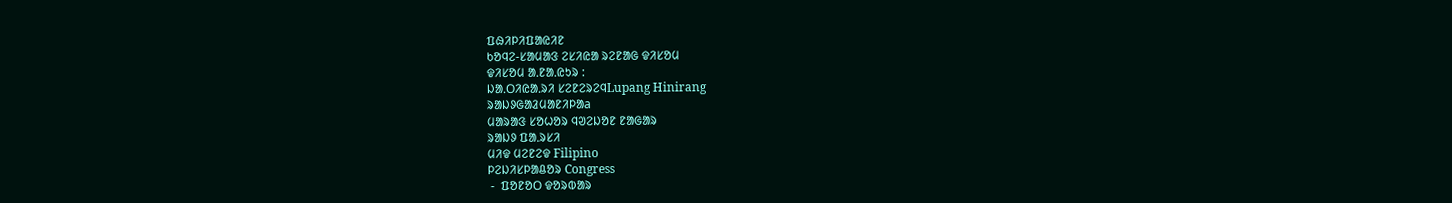ᱯᱷᱤᱞᱤᱯᱟᱭᱤᱱ
ᱠᱚᱧᱮ-ᱥᱟᱢᱟᱝ ᱮᱥᱤᱭᱟ ᱨᱮᱱᱟᱜ ᱫᱤᱥᱚᱢ
ᱫᱤᱥᱚᱢ ᱟᱹᱱᱟᱹᱭᱩᱨ :
ᱡᱟᱹᱛᱤᱭᱟᱹᱨᱤ ᱥᱮᱱᱮᱨᱮᱧLupang Hinirang
ᱨᱟᱡᱽᱜᱟᱲᱢᱟᱱᱤᱞᱟa
ᱢᱟᱨᱟᱝ ᱥᱚᱦᱚᱨ ᱧᱣᱮᱡᱚᱱ ᱱᱟᱜᱟᱨ
ᱨᱟᱡᱽ ᱯᱟᱹᱨᱥᱤ
ᱢᱤᱫ ᱢᱮᱱᱮᱫ Filipino
ᱞᱮᱡᱤᱥᱞᱟᱪᱚᱨ Congress
 -  ᱯᱚᱱᱚᱛ ᱫᱚᱨᱵᱟᱨ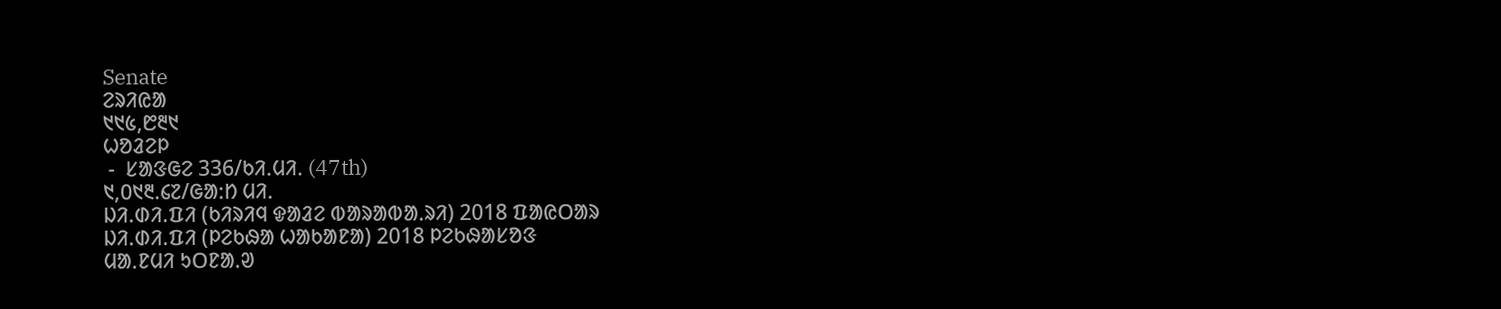Senate
ᱮᱨᱤᱭᱟ
᱑᱑᱕,᱘᱓᱑
ᱦᱚᱲᱮᱞ
 -  ᱥᱟᱝᱜᱮ 336/ᱠᱤᱹᱢᱤᱹ (47th)
᱑,᱐᱑᱓.᱔᱗/ᱜᱟᱺᱴ ᱢᱤᱹ
ᱡᱤ.ᱰᱤ.ᱯᱤ (ᱠᱤᱨᱤᱧ ᱫᱟᱲᱮ ᱵᱟᱨᱟᱵᱟᱹᱨᱤ) 2018 ᱯᱟᱭᱛᱟᱨ
ᱡᱤ.ᱰᱤ.ᱯᱤ (ᱞᱮᱠᱷᱟ ᱦᱟᱠᱟᱱᱟ) 2018 ᱞᱮᱠᱷᱟᱥᱚᱝ
ᱢᱟᱹᱱᱢᱤ ᱩᱛᱱᱟᱹᱣ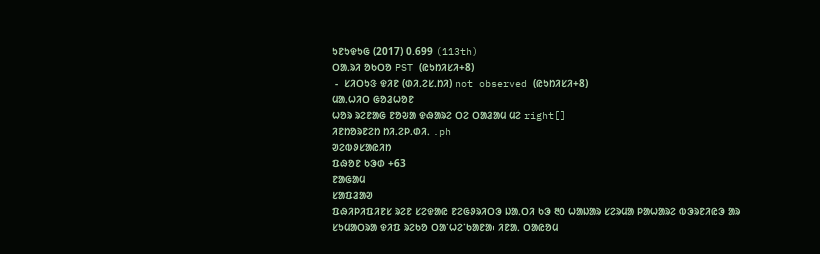ᱩᱱᱩᱫᱩᱜ (2017) 0.699 (113th)
ᱛᱟᱹᱨᱤ ᱚᱠᱛᱚ PST (ᱭᱩᱴᱤᱥᱤ+8)
 -  ᱥᱤᱛᱩᱝ ᱫᱤᱱ (ᱰᱤᱹᱮᱥᱹᱴᱤ) not observed (ᱭᱩᱴᱤᱥᱤ+8)
ᱢᱟᱹᱦᱤᱛ ᱜᱚᱲᱦᱚᱱ
ᱦᱚᱨ ᱨᱮᱱᱟᱜ ᱱᱚᱶᱟ ᱫᱷᱟᱨᱮ ᱛᱮ ᱛᱟᱲᱟᱢ ᱢᱮ right[]
ᱤᱱᱴᱚᱨᱱᱮᱴ ᱴᱤᱹᱮᱞᱹᱰᱤᱹ .ph
ᱣᱮᱵᱽᱥᱟᱭᱤᱴ
ᱯᱷᱚᱱ ᱠᱳᱰ +63
ᱱᱟᱜᱟᱢ
ᱥᱟᱯᱲᱟᱣ
ᱯᱷᱤᱞᱤᱯᱤᱱᱥ ᱨᱮᱱ ᱥᱮᱫᱟᱭ ᱱᱮᱜᱽᱨᱤᱛᱳ ᱡᱟᱹᱛᱤ ᱠᱳ ᱓᱐ ᱦᱟᱡᱟᱨ ᱥᱮᱨᱢᱟ ᱞᱟᱦᱟᱨᱮ ᱵᱳᱨᱱᱤᱭᱳ ᱟᱨ ᱥᱩᱢᱟᱛᱨᱟ ᱫᱤᱯ ᱨᱮᱠᱚ ᱛᱟᱸᱦᱮᱸᱠᱟᱱᱟ᱾ ᱤᱱᱟᱹ ᱛᱟᱭᱚᱢ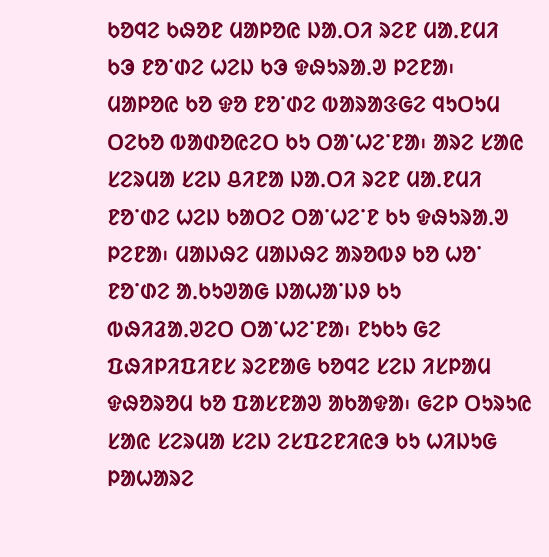ᱠᱚᱧᱮ ᱠᱷᱚᱱ ᱢᱟᱞᱚᱭ ᱡᱟᱹᱛᱤ ᱨᱮᱱ ᱢᱟᱹᱱᱢᱤ ᱠᱳ ᱱᱚᱸᱰᱮ ᱦᱮᱡ ᱠᱳ ᱫᱷᱩᱨᱟᱹᱣ ᱞᱮᱱᱟ᱾ ᱢᱟᱞᱚᱭ ᱠᱚ ᱫᱚ ᱱᱚᱸᱰᱮ ᱵᱟᱨᱟᱝᱜᱮ ᱧᱩᱛᱩᱢ ᱛᱮᱠᱚ ᱵᱟᱰᱚᱭᱮᱛ ᱠᱩ ᱛᱟᱸᱦᱮᱸᱱᱟ᱾ ᱟᱨᱮ ᱥᱟᱭ ᱥᱮᱨᱢᱟ ᱥᱮᱡ ᱪᱤᱱᱟ ᱡᱟᱹᱛᱤ ᱨᱮᱱ ᱢᱟᱹᱱᱢᱤ ᱱᱚᱸᱰᱮ ᱦᱮᱡ ᱠᱟᱛᱮ ᱛᱟᱸᱦᱮᱸᱱ ᱠᱩ ᱫᱷᱩᱨᱟᱹᱣ ᱞᱮᱱᱟ᱾ ᱢᱟᱡᱷᱮ ᱢᱟᱡᱷᱮ ᱟᱨᱚᱵᱽ ᱠᱚ ᱦᱚᱸ ᱱᱚᱸᱰᱮ ᱟᱹᱠᱩᱣᱟᱜ ᱡᱟᱦᱟᱸᱡᱽ ᱠᱩ ᱵᱷᱤᱲᱟᱹᱣᱮᱛ ᱛᱟᱸᱦᱮᱸᱱᱟ᱾ ᱱᱩᱠᱩ ᱜᱮ ᱯᱷᱤᱞᱤᱯᱤᱱᱥ ᱨᱮᱱᱟᱜ ᱠᱚᱧᱮ ᱥᱮᱡ ᱤᱥᱞᱟᱢ ᱫᱷᱚᱨᱚᱢ ᱠᱚ ᱯᱟᱥᱱᱟᱣ ᱟᱠᱟᱫᱟ᱾ ᱜᱮᱞ ᱛᱩᱨᱩᱭ ᱥᱟᱭ ᱥᱮᱨᱢᱟ ᱥᱮᱡ ᱮᱥᱯᱮᱱᱤᱭᱳ ᱠᱩ ᱦᱤᱡᱩᱜ ᱞᱟᱦᱟᱨᱮ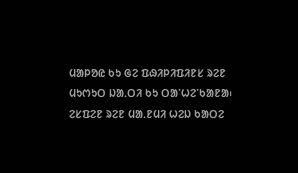ᱢᱟᱞᱚᱭ ᱠᱩ ᱜᱮ ᱯᱷᱤᱞᱤᱯᱤᱱᱥ ᱨᱮᱱ ᱢᱩᱬᱩᱛ ᱡᱟᱹᱛᱤ ᱠᱩ ᱛᱟᱸᱦᱮᱸᱠᱟᱱᱟ᱾
ᱮᱥᱯᱮᱱ ᱨᱮᱱ ᱢᱟᱹᱱᱢᱤ ᱦᱮᱡ ᱠᱟᱛᱮ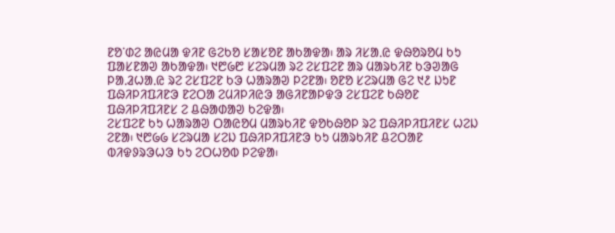ᱱᱚᱸᱰᱮ ᱟᱭᱢᱟ ᱫᱤᱱ ᱜᱮᱠᱚ ᱥᱟᱥᱚᱱ ᱟᱠᱟᱫᱟ᱾ ᱟᱨ ᱤᱥᱟᱹᱭ ᱫᱷᱚᱨᱚᱢ ᱠᱩ ᱯᱟᱥᱱᱟᱣ ᱟᱠᱟᱫᱟ᱾ ᱑᱘᱙᱘ ᱥᱮᱨᱢᱟ ᱨᱮ ᱮᱥᱯᱮᱱ ᱟᱨ ᱢᱟᱨᱠᱤᱱ ᱠᱳᱣᱟᱜ ᱞᱟᱹᱲᱦᱟᱹᱭ ᱨᱮ ᱮᱥᱯᱮᱱ ᱠᱳ ᱦᱟᱨᱟᱣ ᱞᱮᱱᱟ᱾ ᱚᱱᱚ ᱥᱮᱨᱢᱟ ᱜᱮ ᱑᱒ ᱡᱩᱱ ᱯᱷᱤᱞᱤᱯᱤᱱᱳ ᱱᱮᱛᱟ ᱮᱢᱤᱞᱤᱭᱳ ᱟᱜᱤᱱᱟᱞᱫᱳ ᱮᱥᱯᱮᱱ ᱠᱷᱚᱱ ᱯᱷᱤᱞᱤᱯᱤᱱᱥ ᱮ ᱪᱷᱟᱰᱟᱣ ᱠᱮᱫᱟ᱾
ᱮᱥᱯᱮᱱ ᱠᱩ ᱦᱟᱨᱟᱣ ᱛᱟᱭᱚᱢ ᱢᱟᱨᱠᱤᱱ ᱫᱚᱠᱷᱚᱞ ᱨᱮ ᱯᱷᱤᱞᱤᱯᱤᱱᱥ ᱦᱮᱡ ᱮᱱᱟ᱾ ᱑᱘᱙᱙ ᱥᱮᱨᱢᱟ ᱥᱮᱡ ᱯᱷᱤᱞᱤᱯᱤᱱᱳ ᱠᱩ ᱢᱟᱨᱠᱤᱱ ᱪᱮᱛᱟᱱ ᱵᱤᱫᱽᱨᱳᱦᱳ ᱠᱩ ᱮᱛᱦᱚᱵ ᱞᱮᱫᱟ᱾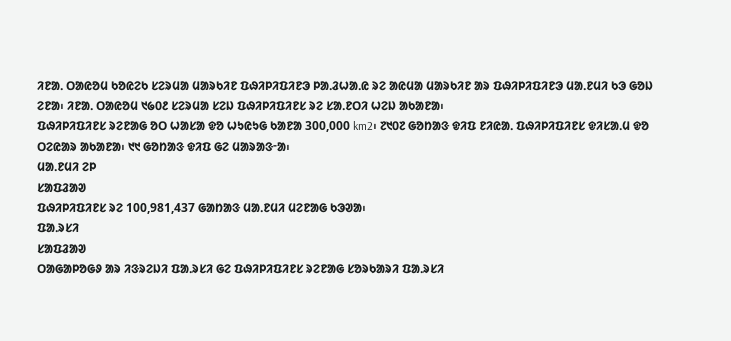ᱤᱱᱟᱹ ᱛᱟᱭᱚᱢ ᱠᱚᱭᱮᱠ ᱥᱮᱨᱢᱟ ᱢᱟᱨᱠᱤᱱ ᱯᱷᱤᱞᱤᱯᱤᱱᱳ ᱞᱟᱹᱲᱦᱟᱹᱭ ᱨᱮ ᱟᱭᱢᱟ ᱢᱟᱨᱠᱤᱱ ᱟᱨ ᱯᱷᱤᱞᱤᱯᱤᱱᱳ ᱢᱟᱹᱱᱢᱤ ᱠᱳ ᱜᱚᱡ ᱮᱱᱟ᱾ ᱤᱱᱟᱹ ᱛᱟᱭᱚᱢ ᱑᱙᱐᱒ ᱥᱮᱨᱢᱟ ᱥᱮᱡ ᱯᱷᱤᱞᱤᱯᱤᱱᱥ ᱨᱮ ᱥᱟᱹᱱᱛᱤ ᱦᱮᱡ ᱟᱠᱟᱱᱟ᱾
ᱯᱷᱤᱞᱤᱯᱤᱱᱥ ᱨᱮᱱᱟᱜ ᱚᱛ ᱦᱟᱥᱟ ᱫᱚ ᱦᱩᱭᱩᱜ ᱠᱟᱱᱟ 300,000 km2᱾ ᱗᱑᱐᱗ ᱜᱚᱴᱟᱝ ᱫᱤᱯ ᱱᱤᱭᱟᱹ ᱯᱷᱤᱞᱤᱯᱤᱱᱥ ᱫᱤᱥᱟᱹᱢ ᱫᱚ ᱛᱮᱭᱟᱨ ᱟᱠᱟᱱᱟ᱾ ᱑᱑ ᱜᱚᱴᱟᱝ ᱫᱤᱯ ᱜᱮ ᱢᱟᱨᱟᱝᱼᱟ᱾
ᱢᱟᱹᱱᱢᱤ ᱮᱞ
ᱥᱟᱯᱲᱟᱣ
ᱯᱷᱤᱞᱤᱯᱤᱱᱥ ᱨᱮ 100,981,437 ᱜᱟᱴᱟᱝ ᱢᱟᱹᱱᱢᱤ ᱢᱮᱱᱟᱜ ᱠᱳᱣᱟ᱾
ᱯᱟᱹᱨᱥᱤ
ᱥᱟᱯᱲᱟᱣ
ᱛᱟᱜᱟᱞᱚᱜᱽ ᱟᱨ ᱤᱝᱨᱮᱡᱤ ᱯᱟᱹᱨᱥᱤ ᱜᱮ ᱯᱷᱤᱞᱤᱯᱤᱱᱥ ᱨᱮᱱᱟᱜ ᱥᱚᱨᱠᱟᱨᱤ ᱯᱟᱹᱨᱥᱤ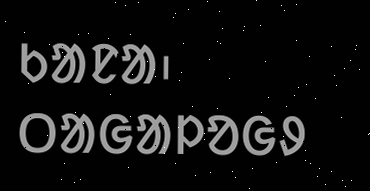ᱠᱟᱱᱟ᱾ ᱛᱟᱜᱟᱞᱚᱜᱽ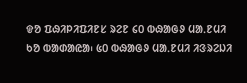ᱫᱚ ᱯᱷᱤᱞᱤᱯᱤᱱᱥ ᱨᱮᱱ ᱔᱐ ᱵᱷᱟᱜᱽ ᱢᱟᱹᱱᱢᱤ ᱠᱚ ᱵᱟᱰᱟᱭᱟ᱾ ᱕᱐ ᱵᱷᱟᱜᱽ ᱢᱟᱹᱱᱢᱤ ᱤᱝᱨᱮᱡᱤ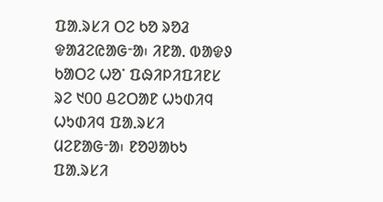ᱯᱟᱹᱨᱥᱤ ᱛᱮ ᱠᱚ ᱨᱚᱲ ᱫᱟᱲᱮᱭᱟᱜᱼᱟ᱾ ᱤᱱᱟᱹ ᱵᱟᱫᱽ ᱠᱟᱛᱮ ᱦᱚᱸ ᱯᱷᱤᱞᱤᱯᱤᱱᱥ ᱨᱮ ᱑᱐᱐ ᱪᱮᱛᱟᱱ ᱦᱩᱰᱤᱧ ᱦᱩᱰᱤᱧ ᱯᱟᱹᱨᱥᱤ ᱢᱮᱱᱟᱜᱼᱟ᱾ ᱱᱚᱣᱟᱠᱩ ᱯᱟᱹᱨᱥᱤ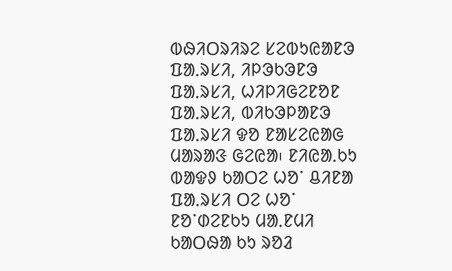ᱵᱷᱤᱛᱨᱤᱨᱮ ᱥᱮᱵᱩᱭᱟᱱᱳ ᱯᱟᱹᱨᱥᱤ, ᱤᱞᱳᱠᱳᱱᱳ ᱯᱟᱹᱨᱥᱤ, ᱦᱤᱞᱤᱜᱮᱱᱚᱱ ᱯᱟᱹᱨᱥᱤ, ᱵᱤᱠᱳᱞᱟᱱᱳ ᱯᱟᱹᱨᱥᱤ ᱫᱚ ᱱᱟᱥᱮᱭᱟᱜ ᱢᱟᱨᱟᱝ ᱜᱮᱭᱟ᱾ ᱱᱤᱭᱟᱹᱠᱩ ᱵᱟᱫᱽ ᱠᱟᱛᱮ ᱦᱚᱸ ᱪᱤᱱᱟ ᱯᱟᱹᱨᱥᱤ ᱛᱮ ᱦᱚᱸ ᱱᱚᱸᱰᱮᱱᱠᱩ ᱢᱟᱹᱱᱢᱤ ᱠᱟᱛᱷᱟ ᱠᱩ ᱨᱚᱲ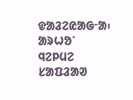ᱫᱟᱲᱮᱭᱟᱜᱼᱟ᱾
ᱟᱨᱦᱚᱸ ᱧᱮᱞᱢᱮ
ᱥᱟᱯᱲᱟᱣ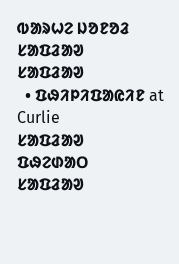ᱵᱟᱨᱦᱮ ᱡᱚᱱᱚᱲ
ᱥᱟᱯᱲᱟᱣ
ᱥᱟᱯᱲᱟᱣ
  • ᱯᱷᱤᱞᱤᱯᱟᱭᱤᱱ at Curlie
ᱥᱟᱯᱲᱟᱣ
ᱯᱷᱮᱰᱟᱛ
ᱥᱟᱯᱲᱟᱣ